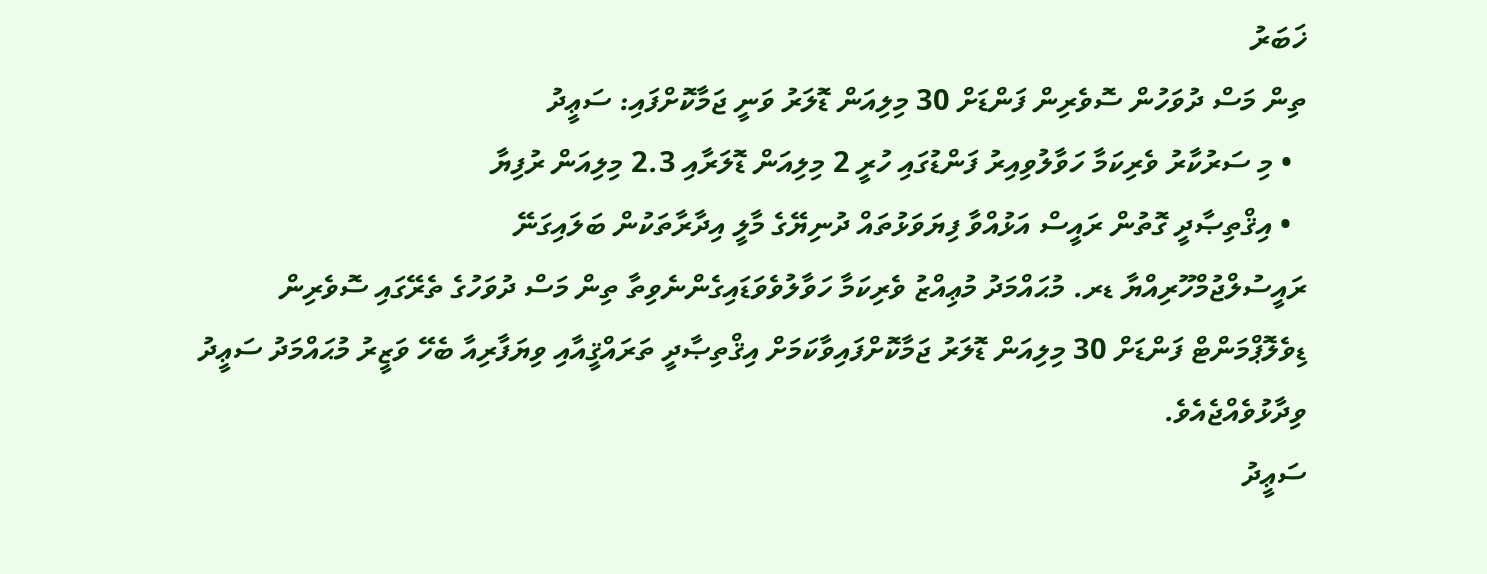ޚަބަރު
ތިން މަސް ދުވަހުން ސޮވެރިން ފަންޑަށް 30 މިލިއަން ޑޮލަރު ވަނީ ޖަމާކޮށްފައި: ސަޢީދު
  • މި ސަރުކާރު ވެރިކަމާ ހަވާލުވިއިރު ފަންޑުގައި ހުރީ 2 މިލިއަން ޑޮލަރާއި 2.3 މިލިއަން ރުފިޔާ
  • އިޤްތިޞާދީ ގޮތުން ރައީސް އަޅުއްވާ ފިޔަވަޅުތައް ދުނިޔޭގެ މާލީ އިދާރާތަކުން ބަލައިގަނޭ
ރައީސުލްޖުމްހޫރިއްޔާ ޑރ. މުޙައްމަދު މުޢިއްޒު ވެރިކަމާ ހަވާލުވެވަޑައިގެންނެވިތާ ތިން މަސް ދުވަހުގެ ތެރޭގައި ސޮވެރިން ޑިވެލޮޕްމަންޓް ފަންޑަށް 30 މިލިއަން ޑޮލަރު ޖަމާކޮށްފައިވާކަމަށް އިޤްތިޞާދީ ތަރައްޤީއާއި ވިޔަފާރިއާ ބެހޭ ވަޒީރު މުޙައްމަދު ސަޢީދު ވިދާޅުވެއްޖެއެވެ.
ސަޢީދު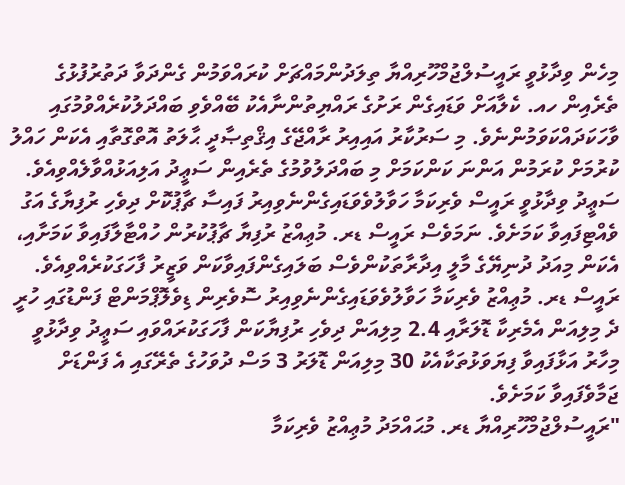މިހެން ވިދާޅުވީ ރައީސުލްޖުމްހޫރިއްޔާ ތިލަދުންމައްޗަށް ކުރައްވަމުން ގެންދަވާ ދަތުރުފުޅުގެ ތެރެއިން ހއ. ކެލާއަށް ވަޑައިގެން ރަށުގެ ރައްޔިތުންނާއެކު ބޭއްވެވި ބައްދަލުކުރެއްވުމުގައި ވާހަކަދައްކަވަމުންނެވެ. މި ސަރުކާރު އައިއިރު ރާއްޖޭގެ އިޤްތިޞާދީ ޙާލަތު އޮތްގޮތާއި އެކަން ހައްލު ކުރުމަށް ކުރަމުން އަންނަ ކަންކަމަށް މި ބައްދަލުވުމުގެ ތެރެއިން ސަޢީދު އަލިއަޅުއްވާލެއްވިއެވެ.
ސަޢީދު ވިދާޅުވީ ރައީސް ވެރިކަމާ ހަވާލުވެވަޑައިގެންނެވިއިރު ފައިސާ ޗާޕުކޮށް ދިވެހި ރުފިޔާގެ އަގު ވެއްޓިފައިވާ ކަމަށެވެ. ނަމަވެސް ރައީސް ޑރ. މުޢިއްޒު ރުފިޔާ ޗާޕުކުރުން ހުއްޓާލާފައިވާ ކަމަށާއި، އެކަން މިއަދު ދުނިޔޭގެ މާލީ އިދާރާތަކުންވެސް ބަލައިގެންފައިވާކަން ވަޒީރު ފާހަގަކުރެއްވިއެވެ.
ރައީސް ޑރ. މުޢިއްޒު ވެރިކަމާ ހަވާލުވެވަޑައިގެންނެވިއިރު ސޮވެރިން ޑިވެލޮޕްމަންޓް ފަންޑުގައި ހުރީ ދެ މިލިއަން އެމެރިކާ ޑޮލަރާއި 2.4 މިލިއަން ދިވެހި ރުފިޔާކަން ފާހަގަކުރައްވައި ސަޢީދު ވިދާޅުވީ މިހާރު އަޅާފައިވާ ފިޔަވަޅުތަކާއެކު 30 މިލިއަން ޑޮލަރު 3 މަސް ދުވަހުގެ ތެރޭގައި އެ ފަންޑަށް ޖަމާވެފައިވާ ކަމަށެވެ.
"ރައީސުލްޖުމްހޫރިއްޔާ ޑރ. މުޙައްމަދު މުޢިއްޒު ވެރިކަމާ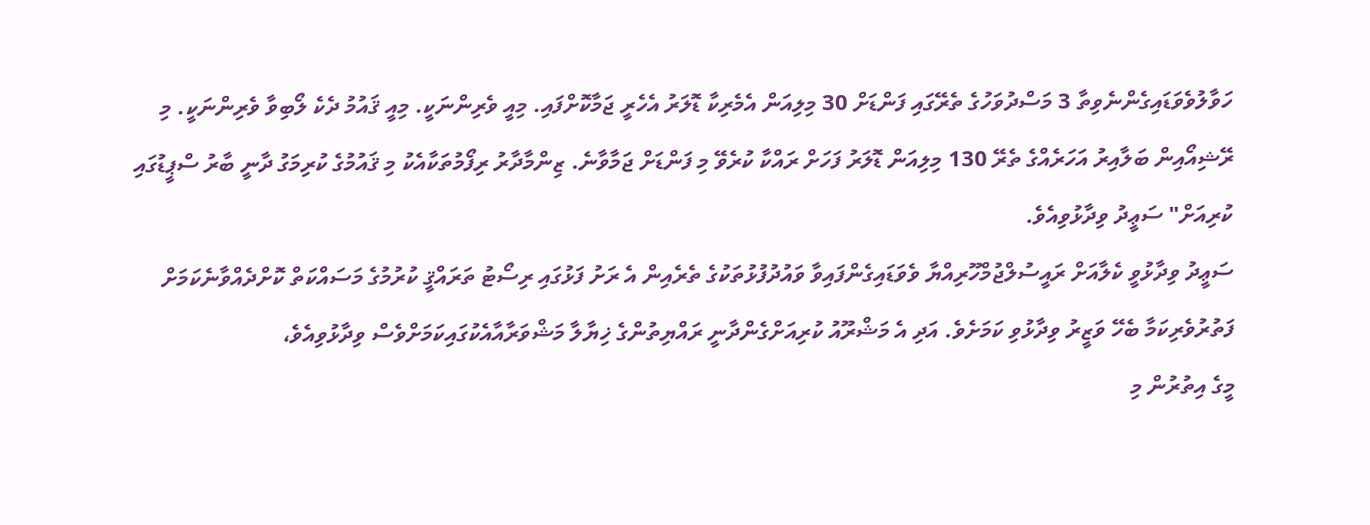ހަވާލުވެވަޑައިގެންނެވިތާ 3 މަސްދުވަހުގެ ތެރޭގައި ފަންޑަށް 30 މިލިއަން އެމެރިކާ ޑޮލަރު އެހެރީ ޖަމާކޮށްފައި. މިއީ ވެރިންނަކީ. މިއީ ޤައުމު ދެކެ ލޯބިވާ ވެރިންނަކީ. މި ރޭޝިއޯއިން ބަލާއިރު އަހަރެއްގެ ތެރޭ 130 މިލިއަން ޑޮލަރު ފަހަށް ރައްކާ ކުރެވޭ މި ފަންޑަށް ޖަމާވާނެ. ޒިންމާދާރު ރިފޯމުތަކާއެކު މި ޤައުމުގެ ކުރިމަގު ދާނީ ބާރު ސްޕީޑުގައި ކުރިއަށް" ސަޢީދު ވިދާޅުވިއެވެ.
ސަޢީދު ވިދާޅުވީ ކެލާއަށް ރައީސުލްޖުމްހޫރިއްޔާ ވެވަޑައިގެންފައިވާ ވައުދުފުޅުތަކުގެ ތެރެއިން އެ ރަށު ފަޅުގައި ރިސޯޓު ތަރައްޤީ ކުރުމުގެ މަސައްކަތް ކޮށްދެއްވާނެކަމަށް ފަތުރުވެރިކަމާ ބެހޭ ވަޒީރު ވިދާޅުވި ކަމަށެވެ. އަދި އެ މަޝްރޫއު ކުރިއަށްގެންދާނީ ރައްޔިތުންގެ ޚިޔާލާ މަޝްވަރާއާއެކުގައިކަމަށްވެސް ވިދާޅުވިއެވެ،
މީގެ އިތުރުން މި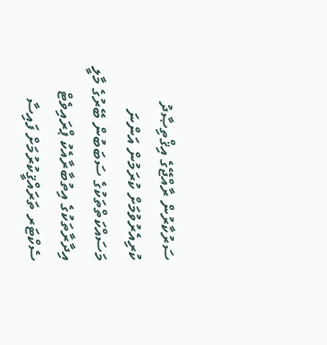ސަރުކާރުން ރާއްޖޭގެ އިޤްތިޞާދު ކުރިއެރުވުމަށް ކުރަމުން އަންނަ މަސައްކަތްތަކުގެ ސަބަބުން ބޭރުގެ މާލީ އިދާރާތަކުގެ އިތުބާރާއެކު ޕްރައިވެޓް ސެކްޓަރ ތަރައްޤީކުރުމަށް ފައިސާ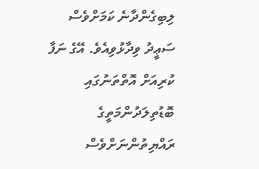ލިބިގެންދާނެ ކަމަށްވެސް ސަޢީދު ވިދާޅުވިއެވެ. އޭގެ ނަފާ ކުރިއަށް އޮތްތަނުގައި ބޮޑުތިލަދުންމަތީގެ ރައްޔިތުންނަށްވެސް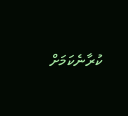ކުރާނެކަމަށް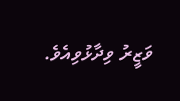ވަޒީރު ވިދާޅުވިއެވެ.